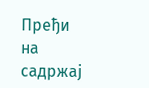Пређи на садржај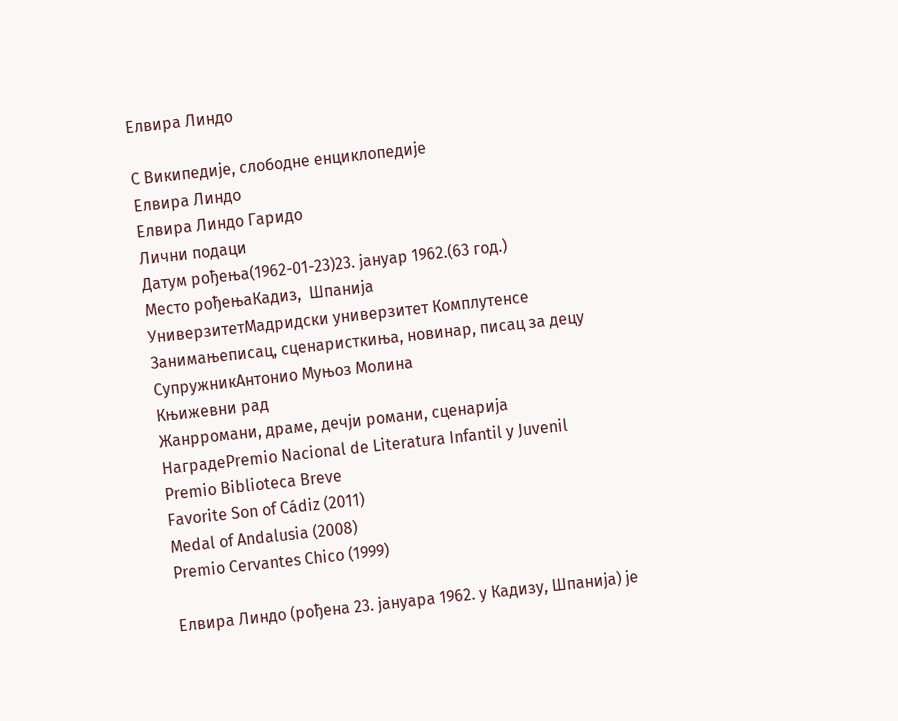Елвира Линдо

С Википедије, слободне енциклопедије
Елвира Линдо
Елвира Линдо Гаридо
Лични подаци
Датум рођења(1962-01-23)23. јануар 1962.(63 год.)
Место рођењаКадиз,  Шпанија
УниверзитетМадридски универзитет Комплутенсе
Занимањеписац, сценаристкиња, новинар, писац за децу
СупружникАнтонио Муњоз Молина
Књижевни рад
Жанрромани, драме, дечји романи, сценарија
НаградеPremio Nacional de Literatura Infantil y Juvenil
Premio Biblioteca Breve
Favorite Son of Cádiz (2011)
Medal of Andalusia (2008)
Premio Cervantes Chico (1999)

Елвира Линдо (рођена 23. јануара 1962. у Кадизу, Шпанија) је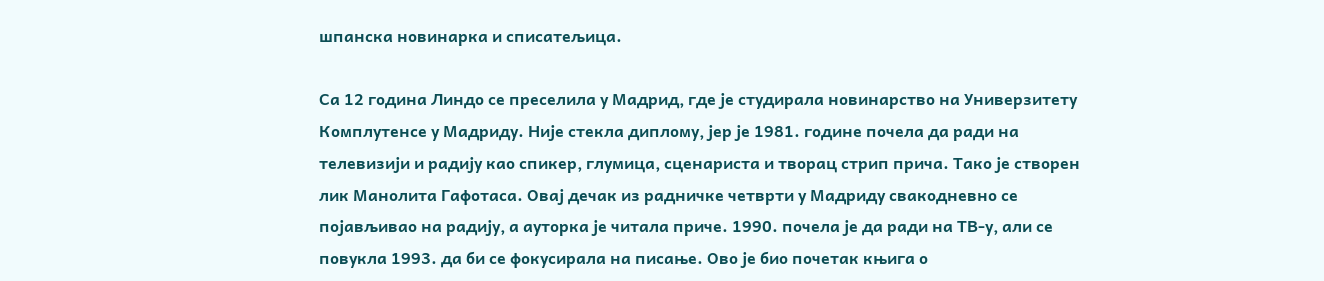шпанска новинарка и списатељица.

Са 12 година Линдо се преселила у Мадрид, где је студирала новинарство на Универзитету Комплутенсе у Мадриду. Није стекла диплому, јер је 1981. године почела да ради на телевизији и радију као спикер, глумица, сценариста и творац стрип прича. Тако је створен лик Манолита Гафотаса. Овај дечак из радничке четврти у Мадриду свакодневно се појављивао на радију, а ауторка је читала приче. 1990. почела је да ради на ТВ-у, али се повукла 1993. да би се фокусирала на писање. Ово је био почетак књига о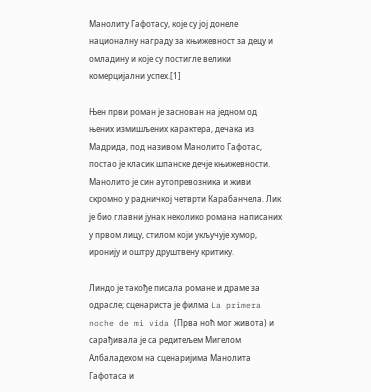Манолиту Гафотасу, које су јој донеле националну награду за књижевност за децу и омладину и које су постигле велики комерцијални успех.[1]

Њен први роман је заснован на једном од њених измишљених карактера, дечака из Мадрида, под називом Манолито Гафотас, постао је класик шпанске дечје књижевности. Манолито је син аутопревозника и живи скромно у радничкој четврти Карабанчела. Лик је био главни јунак неколико романа написаних у првом лицу, стилом који укључује хумор, иронију и оштру друштвену критику.

Линдо је такође писала романе и драме за одрасле; сценариста је филма La primera noche de mi vida (Прва ноћ мог живота) и сарађивала је са редитељем Мигелом Албаладехом на сценаријима Манолита Гафотаса и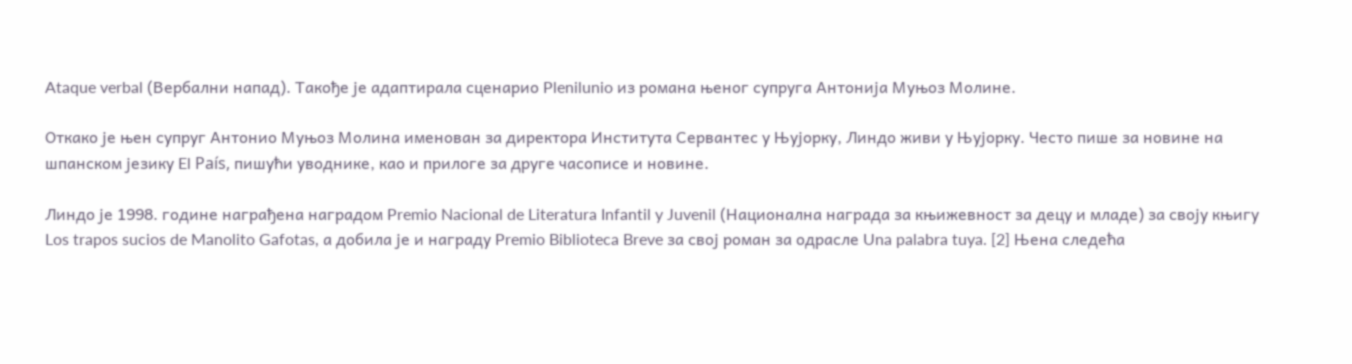Ataque verbal (Вербални напад). Такође је адаптирала сценарио Plenilunio из романа њеног супруга Антонија Муњоз Молине.

Откако је њен супруг Антонио Муњоз Молина именован за директора Института Сервантес у Њујорку, Линдо живи у Њујорку. Често пише за новине на шпанском језику El País, пишући уводнике, као и прилоге за друге часописе и новине.

Линдо је 1998. године награђена наградом Premio Nacional de Literatura Infantil y Juvenil (Национална награда за књижевност за децу и младе) за своју књигу Los trapos sucios de Manolito Gafotas, а добила је и награду Premio Biblioteca Breve за свој роман за одрасле Una palabra tuya. [2] Њена следећа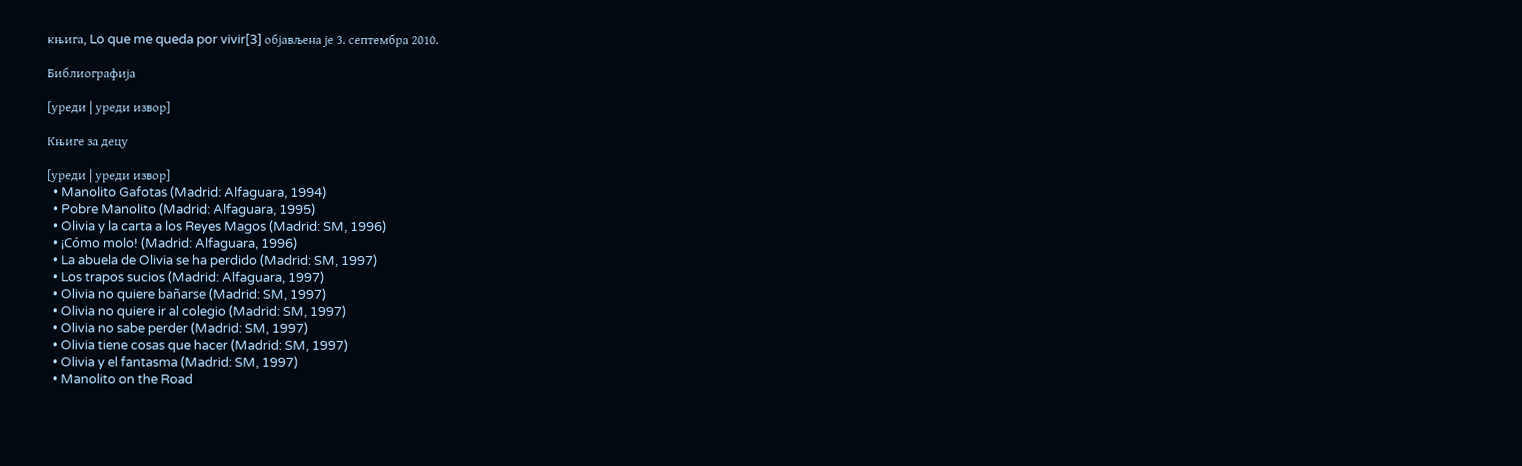књига, Lo que me queda por vivir[3] објављена је 3. септембра 2010.

Библиографија

[уреди | уреди извор]

Књиге за децу

[уреди | уреди извор]
  • Manolito Gafotas (Madrid: Alfaguara, 1994)
  • Pobre Manolito (Madrid: Alfaguara, 1995)
  • Olivia y la carta a los Reyes Magos (Madrid: SM, 1996)
  • ¡Cómo molo! (Madrid: Alfaguara, 1996)
  • La abuela de Olivia se ha perdido (Madrid: SM, 1997)
  • Los trapos sucios (Madrid: Alfaguara, 1997)
  • Olivia no quiere bañarse (Madrid: SM, 1997)
  • Olivia no quiere ir al colegio (Madrid: SM, 1997)
  • Olivia no sabe perder (Madrid: SM, 1997)
  • Olivia tiene cosas que hacer (Madrid: SM, 1997)
  • Olivia y el fantasma (Madrid: SM, 1997)
  • Manolito on the Road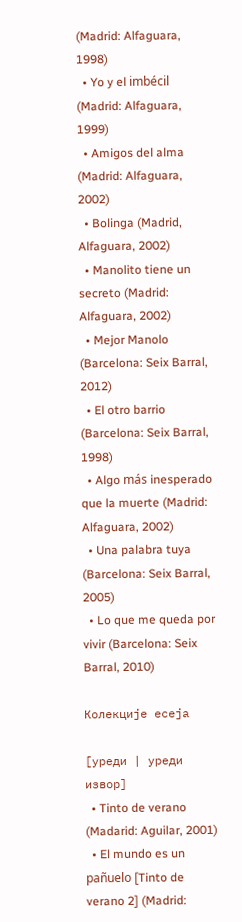(Madrid: Alfaguara, 1998)
  • Yo y el imbécil (Madrid: Alfaguara, 1999)
  • Amigos del alma (Madrid: Alfaguara, 2002)
  • Bolinga (Madrid, Alfaguara, 2002)
  • Manolito tiene un secreto (Madrid: Alfaguara, 2002)
  • Mejor Manolo (Barcelona: Seix Barral, 2012)
  • El otro barrio (Barcelona: Seix Barral, 1998)
  • Algo más inesperado que la muerte (Madrid: Alfaguara, 2002)
  • Una palabra tuya (Barcelona: Seix Barral, 2005)
  • Lo que me queda por vivir (Barcelona: Seix Barral, 2010)

Колекције есеја

[уреди | уреди извор]
  • Tinto de verano (Madarid: Aguilar, 2001)
  • El mundo es un pañuelo [Tinto de verano 2] (Madrid: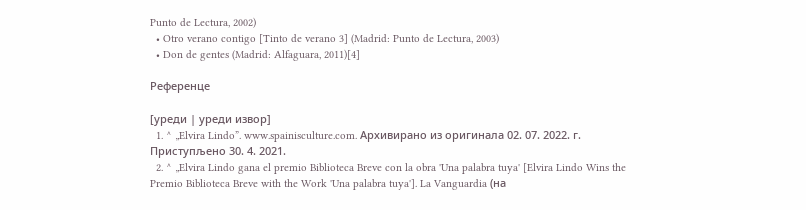Punto de Lectura, 2002)
  • Otro verano contigo [Tinto de verano 3] (Madrid: Punto de Lectura, 2003)
  • Don de gentes (Madrid: Alfaguara, 2011)[4]

Референце

[уреди | уреди извор]
  1. ^ „Elvira Lindo”. www.spainisculture.com. Архивирано из оригинала 02. 07. 2022. г. Приступљено 30. 4. 2021.
  2. ^ „Elvira Lindo gana el premio Biblioteca Breve con la obra 'Una palabra tuya' [Elvira Lindo Wins the Premio Biblioteca Breve with the Work 'Una palabra tuya']. La Vanguardia (на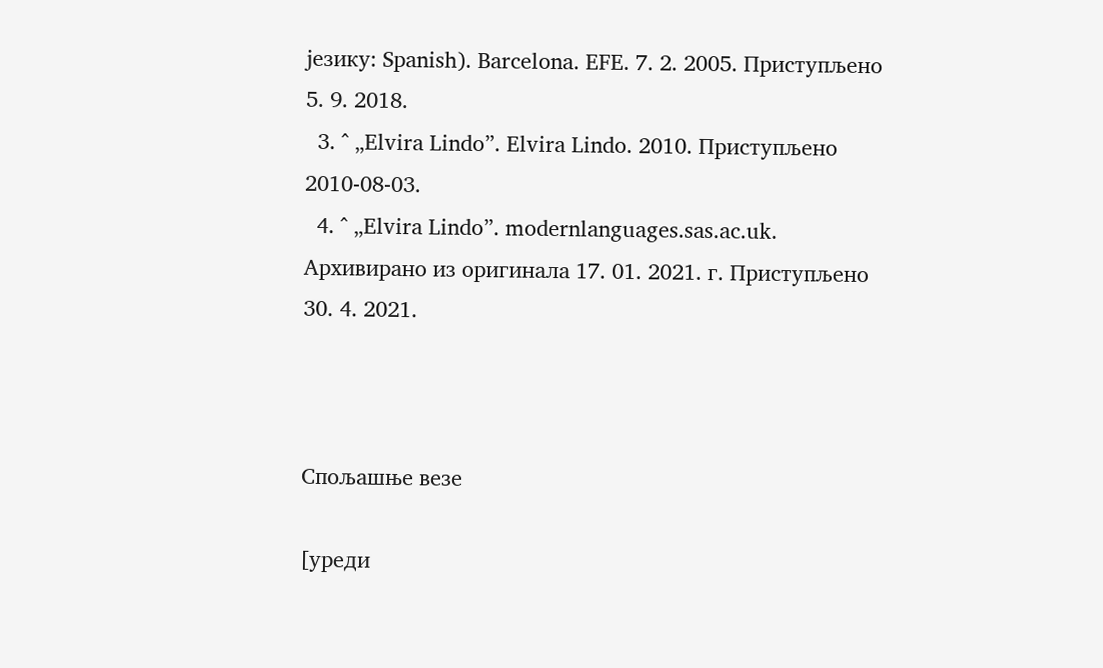језику: Spanish). Barcelona. EFE. 7. 2. 2005. Приступљено 5. 9. 2018.
  3. ^ „Elvira Lindo”. Elvira Lindo. 2010. Приступљено 2010-08-03.
  4. ^ „Elvira Lindo”. modernlanguages.sas.ac.uk. Архивирано из оригинала 17. 01. 2021. г. Приступљено 30. 4. 2021.



Спољашње везе

[уреди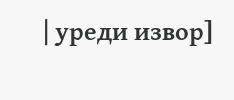| уреди извор]